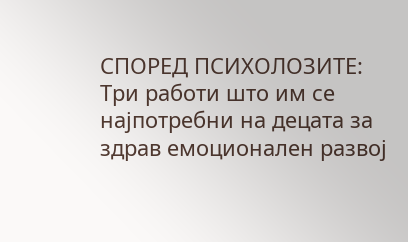СПОРЕД ПСИХОЛОЗИТЕ: Три работи што им се најпотребни на децата за здрав емоционален развој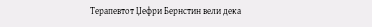Терапевтот Џефри Бернстин вели дека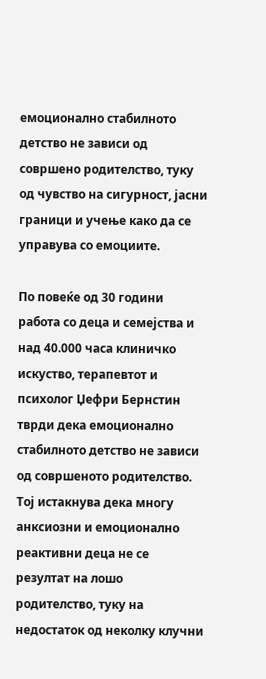емоционално стабилното детство не зависи од совршено родителство, туку од чувство на сигурност, јасни граници и учење како да се управува со емоциите.

По повеќе од 30 години работа со деца и семејства и над 40.000 часа клиничко искуство, терапевтот и психолог Џефри Бернстин тврди дека емоционално стабилното детство не зависи од совршеното родителство. Тој истакнува дека многу анксиозни и емоционално реактивни деца не се резултат на лошо родителство, туку на недостаток од неколку клучни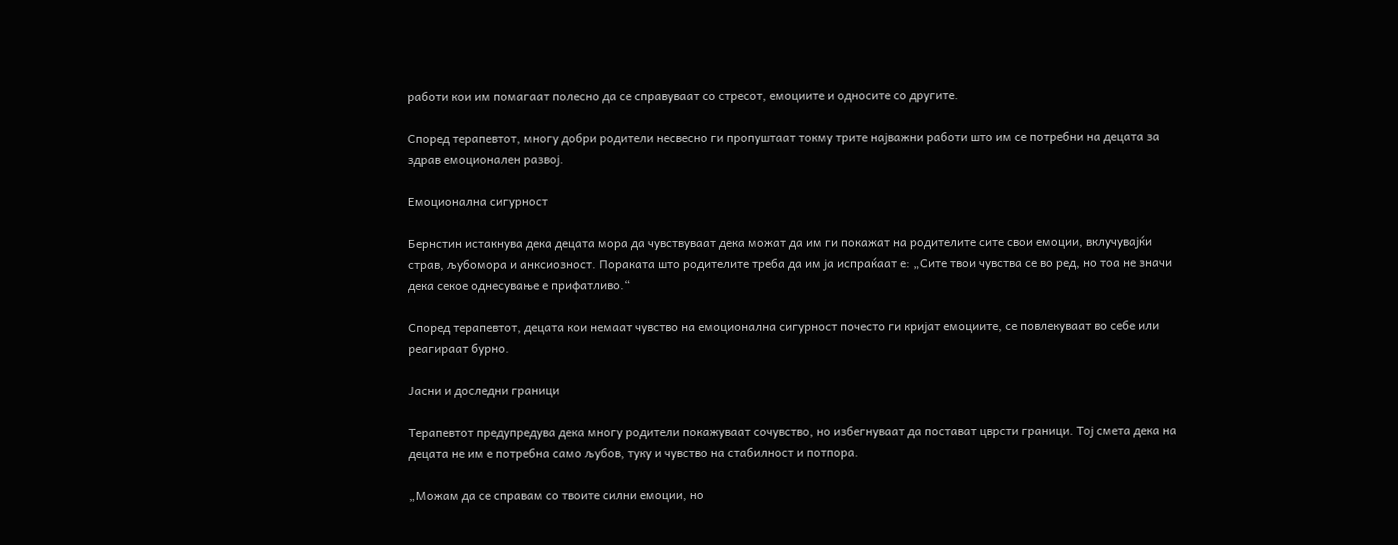работи кои им помагаат полесно да се справуваат со стресот, емоциите и односите со другите.

Според терапевтот, многу добри родители несвесно ги пропуштаат токму трите најважни работи што им се потребни на децата за здрав емоционален развој.

Емоционална сигурност

Бернстин истакнува дека децата мора да чувствуваат дека можат да им ги покажат на родителите сите свои емоции, вклучувајќи страв, љубомора и анксиозност. Пораката што родителите треба да им ја испраќаат е: „Сите твои чувства се во ред, но тоа не значи дека секое однесување е прифатливо.“

Според терапевтот, децата кои немаат чувство на емоционална сигурност почесто ги кријат емоциите, се повлекуваат во себе или реагираат бурно.

Јасни и доследни граници

Терапевтот предупредува дека многу родители покажуваат сочувство, но избегнуваат да постават цврсти граници. Тој смета дека на децата не им е потребна само љубов, туку и чувство на стабилност и потпора.

„Можам да се справам со твоите силни емоции, но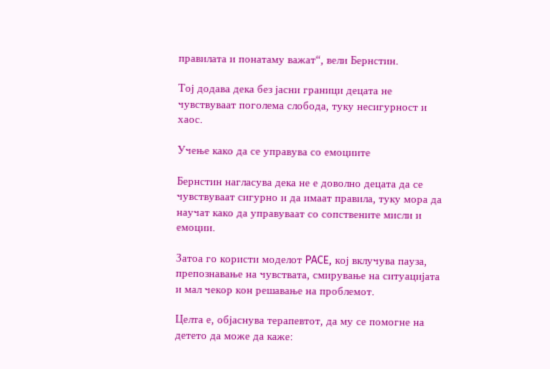правилата и понатаму важат“, вели Бернстин.

Тој додава дека без јасни граници децата не чувствуваат поголема слобода, туку несигурност и хаос.

Учење како да се управува со емоциите

Бернстин нагласува дека не е доволно децата да се чувствуваат сигурно и да имаат правила, туку мора да научат како да управуваат со сопствените мисли и емоции.

Затоа го користи моделот PACE, кој вклучува пауза, препознавање на чувствата, смирување на ситуацијата и мал чекор кон решавање на проблемот.

Целта е, објаснува терапевтот, да му се помогне на детето да може да каже: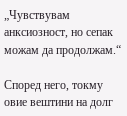„Чувствувам анксиозност, но сепак можам да продолжам.“

Според него, токму овие вештини на долг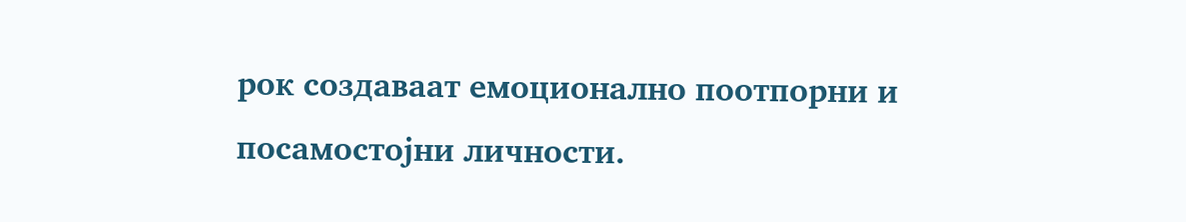рок создаваат емоционално поотпорни и посамостојни личности.